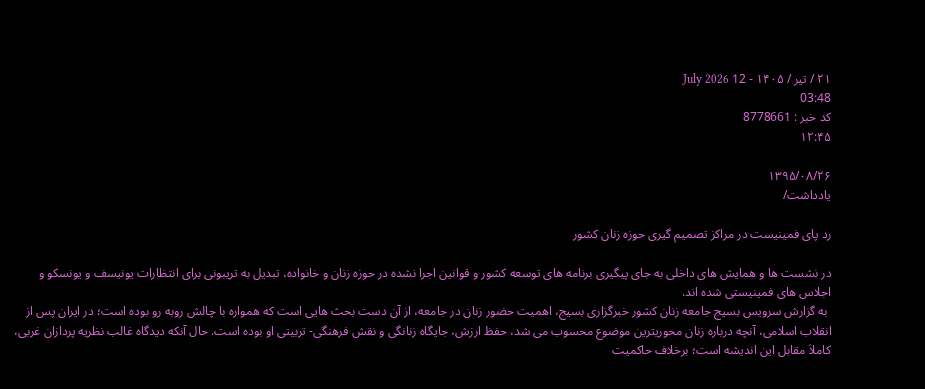۲۱ / تير / ۱۴۰۵ - 12 July 2026
03:48
کد خبر : 8778661
۱۲:۴۵

۱۳۹۵/۰۸/۲۶
یادداشت/

رد پای فمینیست در مراکز تصمیم گیری حوزه زنان کشور

در نشست ها و همایش های داخلی به جای پیگیری برنامه های توسعه کشور و قوانین اجرا نشده در حوزه زنان و خانواده، تبدیل به تریبونی برای انتظارات یونیسف و یونسکو و اجلاس های فمینیستی شده اند.
 به گزارش سرویس بسیج جامعه زنان کشور خبرگزاری بسیج، اهمیت حضور زنان در جامعه، از آن دست بحث هایی است که همواره با چالش روبه رو بوده است؛ در ایران پس از انقلاب اسلامی، آنچه درباره زنان محوریترین موضوع محسوب می شد، حفظ ارزش، جایگاه زنانگی و نقش فرهنگی- تربیتی او بوده است. حال آنکه دیدگاه غالب نظریه پردازان غربی، کاملاَ مقابل این اندیشه است؛ برخلاف حاکمیت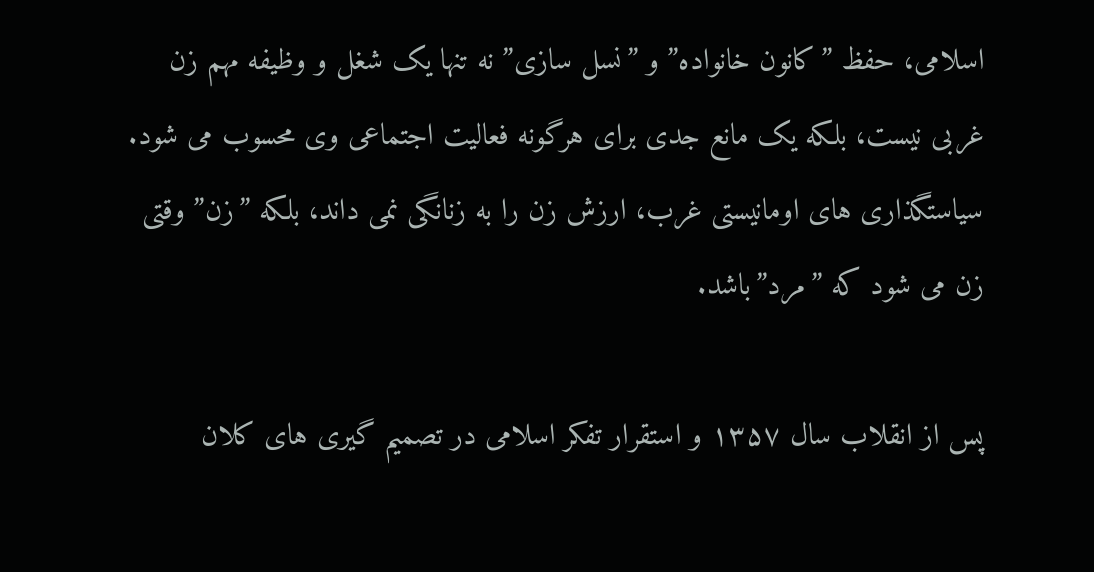اسلامی، حفظ ”کانون خانواده” و ”نسل سازی” نه تنها یک شغل و وظیفه مهم زن غربی نیست، بلکه یک مانع جدی برای هرگونه فعالیت اجتماعی وی محسوب می شود. سیاستگذاری های اومانیستی غرب، ارزش زن را به زنانگی نمی داند، بلکه ”زن” وقتی زن می شود که ”مرد”باشد.

پس از انقلاب سال ۱۳۵۷ و استقرار تفکر اسلامی در تصمیم گیری های کلان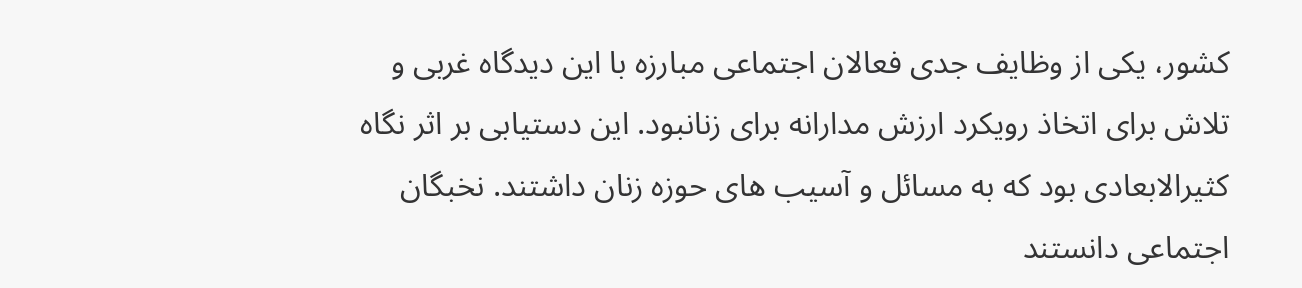کشور، یکی از وظایف جدی فعالان اجتماعی مبارزه با این دیدگاه غربی و تلاش برای اتخاذ رویکرد ارزش مدارانه برای زنانبود. این دستیابی بر اثر نگاه کثیرالابعادی بود که به مسائل و آسیب های حوزه زنان داشتند. نخبگان اجتماعی دانستند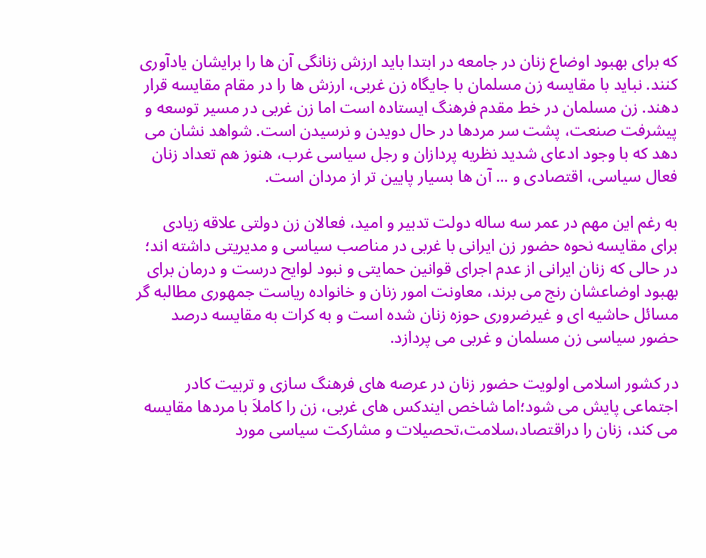که برای بهبود اوضاع زنان در جامعه در ابتدا باید ارزش زنانگی آن ها را برایشان یادآوری کنند. نباید با مقایسه زن مسلمان با جایگاه زن غربی، ارزش ها را در مقام مقایسه قرار دهند. زن مسلمان در خط مقدم فرهنگ ایستاده است اما زن غربی در مسیر توسعه و پیشرفت صنعت، پشت سر مردها در حال دویدن و نرسیدن است. شواهد نشان می دهد که با وجود ادعای شدید نظریه پردازان و رجل سیاسی غرب، هنوز هم تعداد زنان فعال سیاسی، اقتصادی و ... آن ها بسیار پایین تر از مردان است.

به رغم اين مهم در عمر سه ساله دولت تدبیر و امید، فعالان زن دولتی علاقه زیادی برای مقایسه نحوه حضور زن ایرانی با غربی در مناصب سیاسی و مدیریتی داشته اند؛ در حالی که زنان ایرانی از عدم اجرای قوانین حمایتی و نبود لوایح درست و درمان برای بهبود اوضاعشان رنج می برند، معاونت امور زنان و خانواده ریاست جمهوری مطالبه گر مسائل حاشیه ای و غیرضروری حوزه زنان شده است و به کرات به مقایسه درصد حضور سیاسی زن مسلمان و غربی می پردازد.

در کشور اسلامی اولویت حضور زنان در عرصه های فرهنگ سازی و تربیت کادر اجتماعی پایش می شود؛اما شاخص ایندکس های غربی، زن را کاملاَ با مردها مقایسه می کند، زنان را دراقتصاد،سلامت،تحصیلات و مشارکت سیاسی مورد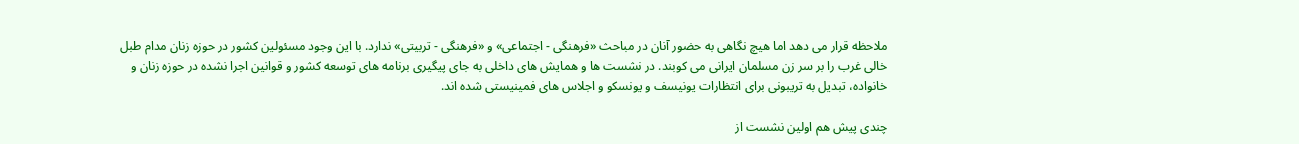ملاحظه قرار می دهد اما هیچ نگاهی به حضور آنان در مباحث «فرهنگی - اجتماعی» و «فرهنگی - تربیتی» ندارد. با این وجود مسئولین کشور در حوزه زنان مدام طبل خالی غرب را بر سر زن مسلمان ایرانی می کوبند. در نشست ها و همایش های داخلی به جای پیگیری برنامه های توسعه کشور و قوانین اجرا نشده در حوزه زنان و خانواده، تبدیل به تریبونی برای انتظارات یونیسف و یونسکو و اجلاس های فمینیستی شده اند.

چندی پیش هم اولین نشست از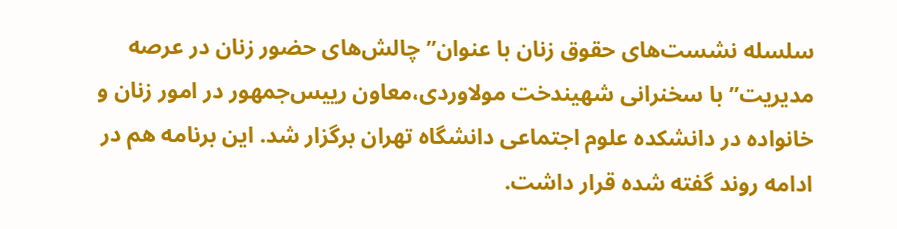سلسله‌ نشست‌های حقوق زنان با عنوان”چالش‌های حضور زنان در عرصه مدیریت” با سخنرانی شهیندخت مولاوردی،معاون رییس‌جمهور در امور زنان و خانواده در دانشکده علوم اجتماعی دانشگاه تهران برگزار شد. این برنامه هم در ادامه روند گفته شده قرار داشت.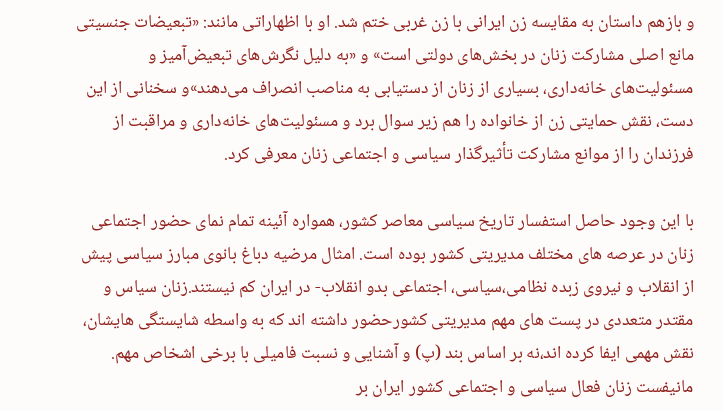و بازهم داستان به مقایسه زن ایرانی با زن غربی ختم شد. او با اظهاراتی مانند: «تبعیضات جنسیتی مانع اصلی مشارکت زنان در بخش‌های دولتی است» و «به دلیل نگرش‌های تبعیض‌آمیز و مسئولیت‌های خانه‌داری، بسیاری از زنان از دستیابی به مناصب انصراف می‌دهند»و سخنانی از این دست، نقش حمایتی زن از خانواده را هم زیر سوال برد و مسئولیت‌های خانه‌داری و مراقبت از فرزندان را از موانع مشارکت تأثیرگذار سیاسی و اجتماعی زنان معرفی کرد.

با این وجود حاصل استفسار تاریخ سیاسی معاصر کشور، همواره آئینه تمام نمای حضور اجتماعی زنان در عرصه های مختلف مدیریتی کشور بوده است. امثال مرضیه دباغ بانوی مبارز سیاسی پیش از انقلاب و نیروی زبده نظامی،سیاسی، اجتماعی بدو انقلاب- در ایران کم نیستند.زنان سیاس و مقتدر متعددی در پست های مهم مدیریتی کشورحضور داشته اند که به واسطه شایستگی هایشان، نقش مهمی ایفا کرده اند،نه بر اساس بند (پ) و آشنایی و نسبت فامیلی با برخی اشخاص مهم. مانیفست زنان فعال سیاسی و اجتماعی کشور ایران بر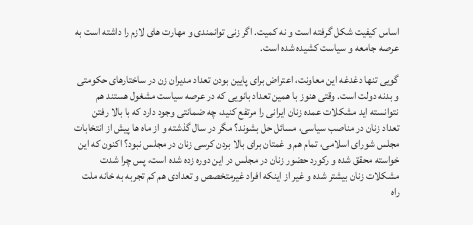اساس کیفیت شکل گرفته است و نه کمیت. اگر زنی توانمندی و مهارت های لازم را داشته است به عرصه جامعه و سیاست کشیده شده است.

گویی تنها دغدغه این معاونت، اعتراض برای پایین بودن تعداد مدیران زن در ساختارهای حکومتی و بدنه دولت است. وقتی هنوز با همین تعداد بانویی که در عرصه سیاست مشغول هستند هم نتوانسته اید مشکلات عمده زنان ایرانی را مرتفع کنید، چه ضمانتی وجود دارد که با بالا رفتن تعداد زنان در مناصب سیاسی، مسائل حل بشوند؟ مگر در سال گذشته و از ماه ها پیش از انتخابات مجلس شورای اسلامی، تمام هم و غمتان برای بالا بردن کرسی زنان در مجلس نبود؟ اکنون که این خواسته محقق شده و رکورد حضور زنان در مجلس در این دوره زده شده است، پس چرا شدت مشکلات زنان بیشتر شده و غیر از اینکه افراد غیرمتخصص و تعدادی هم کم تجربه به خانه ملت راه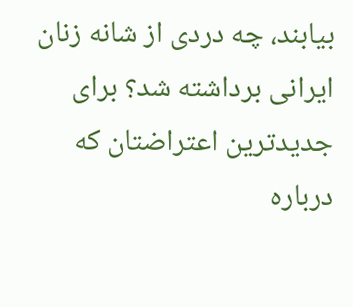بیابند، چه دردی از شانه زنان ایرانی برداشته شد؟ برای جدیدترین اعتراضتان که درباره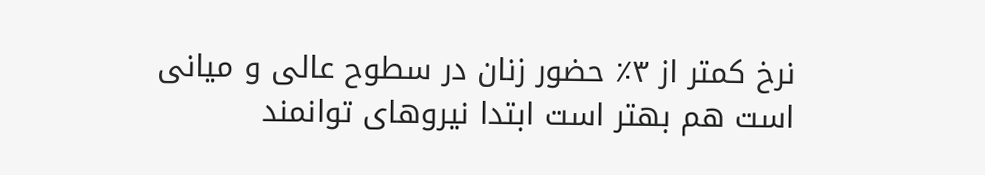نرخ کمتر از ۳٪ حضور زنان در سطوح عالی و میانی است هم بهتر است ابتدا نیروهای توانمند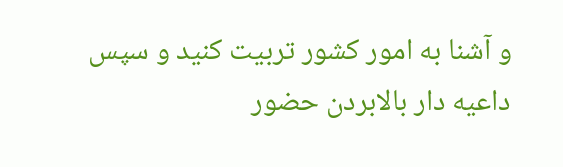و آشنا به امور کشور تربیت کنید و سپس داعیه دار بالابردن حضور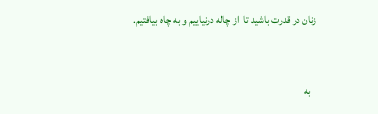زنان در قدرت باشید تا  از چاله درنیاییم و به چاه بیافتیم.


  به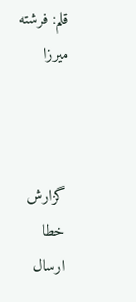قلم: فرشته میرزا



گزارش خطا
ارسال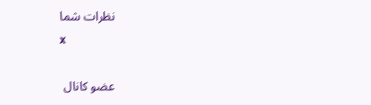نظرات شما
x

عضو کانال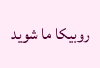روبیکا ما شوید